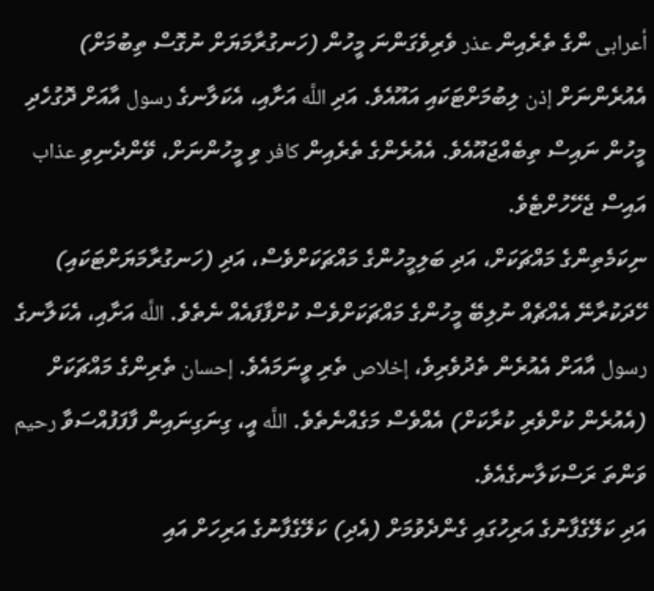أعرابى ންގެ ތެރެއިން عذر ވެރިވެގަންނަ މީހުން (ހަނގުރާމަޔަށް ނުގޮސް ތިބުމަށް) އެއުރެންނަށް إذن ލިބުމަށްޓަކައި އައޫއެވެ. އަދި اللَّه އަށާއި، އެކަލާނގެ رسول އާއަށް ދޮގުހެދި މީހުން ނައިސް ތިބެއްޖައޫއެވެ. އެއުރެންގެ ތެރެއިން كافر ވި މީހުންނަށް، ވޭންދެނިވި عذاب އައިސް ޖެހޭހުށްޓެވެ.
ނިކަމެތިންގެ މައްޗަކަށް، އަދި ބަލިމީހުންގެ މައްޗަކަށްވެސް، އަދި (ހަނގުރާމަޔަށްޓަކައި) ހޭދަކުރާނޭ އެއްޗެއް ނުލިބޭ މީހުންގެ މައްޗަކަށްވެސް ކުށްފާފައެއް ނެތެވެ. اللَّه އަށާއި، އެކަލާނގެ رسول އާއަށް އެއުރެން ތެދުވެރިވެ، إخلاص ތެރި ވީނަމައެވެ. إحسان ތެރިންގެ މައްޗަކަށް (އެއުރެން ކުށްވެރި ކުރާކަށް) އެއްވެސް މަގެއްނެތެވެ. اللَّه އީ، ގިނަގިނައިން ފާފަފުއްސަވާ رحيم ވަންތަ ރަސްކަލާނގެއެވެ.
އަދި ކަލޭގެފާނުގެ އަރިހުގައި ގެންދެވުމަށް (އެދި) ކަލޭގެފާނުގެ އަރިހަށް އައި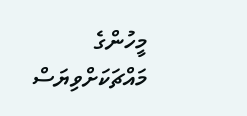މީހުންގެ މައްޗަކަށްވިޔަސް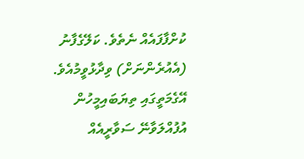ކުށްފާފައެއް ނެތެވެ. ކަލޭގެފާނު (އެއުރެންނަށް) ވިދާޅުވީމުއެވެ. އޭގެމަތީގައި ތިޔަބައިމީހުން އުފުއްލަވާނޭ ސަވާރީއެއް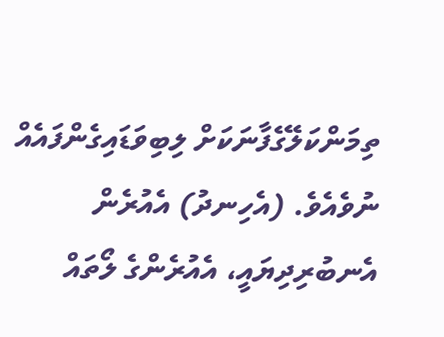ތިމަންކަލޭގެފާނަކަށް ލިބިވަޑައިގެންފައެއް ނުވެއެވެ. (އެހިނދު) އެއުރެން އެނބުރިދިޔައީ، އެއުރެންގެ ލޯތައް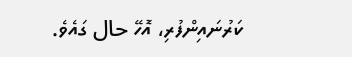ކަރުނައިންފުރި، އޮހޭ حال ގައެވެ.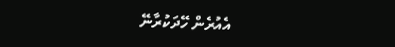އެއުރެން ހޭދަކުރާނޭ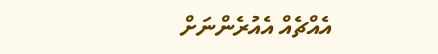އެއްޗެއް އެއުރެންނަށް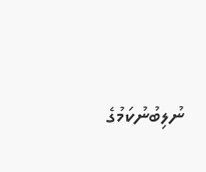ނުލިބުނުކަމުގެ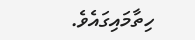ހިތާމައިގައެވެ.